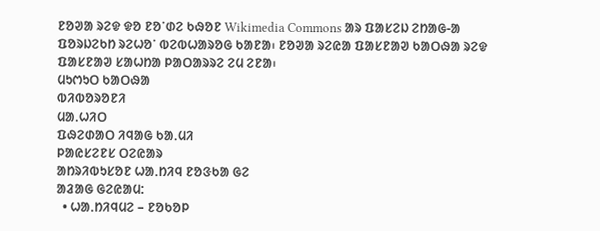ᱱᱚᱣᱟ ᱨᱮᱫ ᱫᱚ ᱱᱚᱸᱰᱮ ᱠᱷᱚᱱ Wikimedia Commons ᱟᱨ ᱯᱟᱥᱮᱡ ᱮᱴᱟᱜ-ᱟ ᱯᱚᱨᱡᱮᱠᱴ ᱨᱮᱦᱚᱸ ᱵᱮᱵᱦᱟᱨᱚᱜ ᱠᱟᱱᱟ᱾ ᱱᱚᱣᱟ ᱨᱮᱭᱟ ᱯᱟᱥᱱᱟᱣ ᱠᱟᱛᱷᱟ ᱨᱮᱫ ᱯᱟᱥᱱᱟᱣ ᱥᱟᱦᱴᱟ ᱞᱟᱛᱟᱨᱨᱮ ᱮᱢ ᱮᱱᱟ᱾
ᱢᱩᱬᱩᱛ ᱠᱟᱛᱷᱟ
ᱵᱤᱵᱚᱨᱚᱱᱤ
ᱢᱟᱹᱦᱤᱛ
ᱯᱷᱮᱰᱟᱛ ᱤᱧᱟᱜ ᱠᱟᱹᱢᱤ
ᱞᱟᱭᱥᱮᱱᱥ ᱛᱮᱭᱟᱨ
ᱟᱴᱨᱤᱵᱩᱥᱚᱱ ᱦᱟᱹᱴᱤᱧ ᱱᱚᱝᱠᱟ ᱜᱮ
ᱟᱲᱟᱜ ᱜᱮᱭᱟᱢ:
  • ᱦᱟᱹᱴᱤᱧᱢᱮ – ᱱᱚᱠᱚᱞ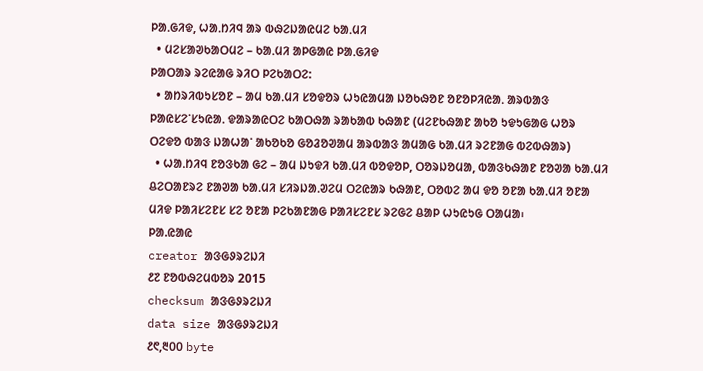ᱞᱟᱹᱜᱤᱫ, ᱦᱟᱹᱴᱤᱧ ᱟᱨ ᱵᱷᱮᱡᱟᱭᱢᱮ ᱠᱟᱹᱢᱤ
  • ᱢᱮᱥᱟᱣᱠᱟᱛᱢᱮ – ᱠᱟᱹᱢᱤ ᱟᱞᱜᱟᱭ ᱞᱟᱹᱜᱤᱫ
ᱞᱟᱛᱟᱨ ᱨᱮᱭᱟᱜ ᱨᱤᱛ ᱞᱮᱠᱟᱛᱮ:
  • ᱟᱴᱨᱤᱵᱩᱥᱚᱱ – ᱟᱢ ᱠᱟᱹᱢᱤ ᱥᱚᱫᱚᱨ ᱦᱩᱭᱟᱢᱟ ᱡᱚᱠᱷᱚᱱ ᱚᱱᱚᱞᱤᱭᱟᱹ ᱟᱨᱵᱟᱝ ᱞᱟᱭᱥᱮᱸᱥᱩᱭᱟᱹ ᱫᱟᱨᱟᱭᱛᱮ ᱠᱟᱛᱷᱟ ᱨᱟᱠᱟᱵ ᱠᱷᱟᱱ (ᱢᱮᱱᱠᱷᱟᱱ ᱟᱠᱚ ᱩᱫᱩᱜᱟᱜ ᱦᱚᱨ ᱛᱮᱫᱚ ᱵᱟᱝ ᱡᱟᱦᱟᱸ ᱟᱠᱚᱠᱚ ᱜᱚᱲᱚᱣᱟᱢ ᱟᱨᱵᱟᱝ ᱟᱢᱟᱜ ᱠᱟᱹᱢᱤ ᱨᱮᱱᱟᱜ ᱵᱮᱵᱷᱟᱨ)
  • ᱦᱟᱹᱴᱤᱧ ᱱᱚᱝᱠᱟ ᱜᱮ – ᱟᱢ ᱡᱩᱫᱤ ᱠᱟᱹᱢᱤ ᱵᱚᱫᱚᱞ, ᱛᱚᱨᱡᱚᱢᱟ, ᱵᱟᱝᱠᱷᱟᱱ ᱱᱚᱣᱟ ᱠᱟᱹᱢᱤ ᱪᱮᱛᱟᱱᱨᱮ ᱱᱟᱣᱟ ᱠᱟᱹᱢᱤ ᱥᱤᱨᱡᱟᱹᱣᱮᱢ ᱛᱮᱭᱟᱨ ᱠᱷᱟᱱ, ᱛᱚᱵᱮ ᱟᱢ ᱫᱚ ᱚᱱᱟ ᱠᱟᱹᱢᱤ ᱚᱱᱟ ᱢᱤᱫ ᱞᱟᱤᱥᱮᱱᱥ ᱥᱮ ᱚᱱᱟ ᱞᱮᱠᱟᱱᱟᱜ ᱞᱟᱤᱥᱮᱱᱥ ᱨᱮᱜᱮ ᱪᱟᱞ ᱦᱩᱭᱩᱜ ᱛᱟᱢᱟ᱾
ᱞᱟ.ᱭᱟᱭ
creator ᱟᱝᱜᱽᱨᱮᱡᱤ
᱒᱗ ᱱᱚᱵᱷᱮᱢᱵᱚᱨ 2015
checksum ᱟᱝᱜᱽᱨᱮᱡᱤ
data size ᱟᱝᱜᱽᱨᱮᱡᱤ
᱒᱖,᱓᱐᱐ byte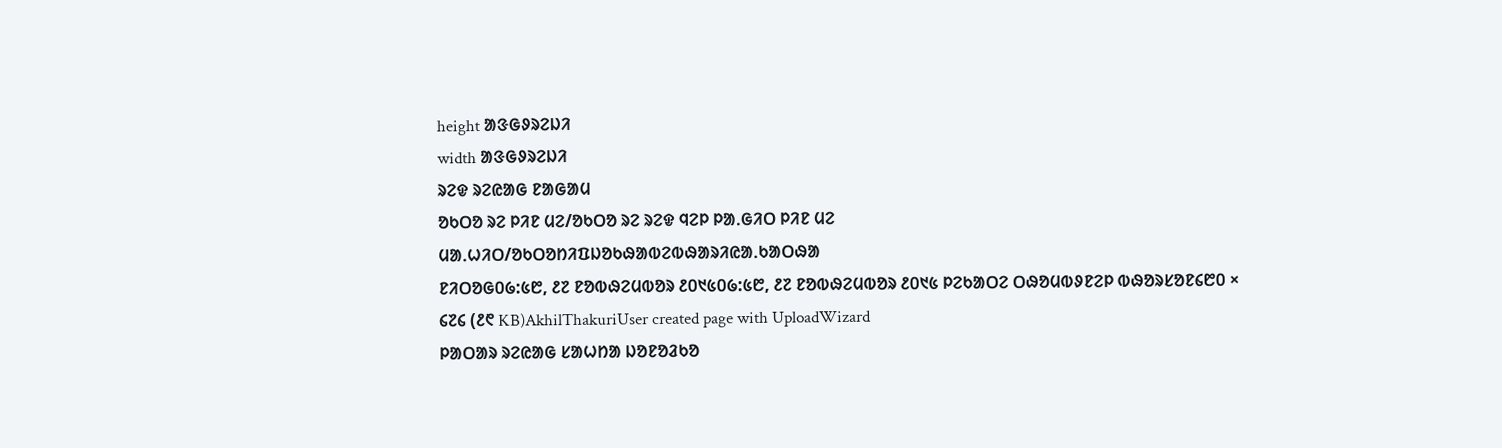height ᱟᱝᱜᱽᱨᱮᱡᱤ
width ᱟᱝᱜᱽᱨᱮᱡᱤ
ᱨᱮᱫ ᱨᱮᱭᱟᱜ ᱱᱟᱜᱟᱢ
ᱚᱠᱛᱚ ᱨᱮ ᱞᱤᱱ ᱢᱮ/ᱚᱠᱛᱚ ᱨᱮ ᱨᱮᱫ ᱧᱮᱞ ᱞᱟᱹᱜᱤᱛ ᱞᱤᱱ ᱢᱮ
ᱢᱟᱹᱦᱤᱛ/ᱚᱠᱛᱚᱴᱤᱯᱡᱚᱠᱷᱟᱵᱮᱵᱷᱟᱨᱤᱭᱟᱹᱠᱟᱛᱷᱟ
ᱱᱤᱛᱚᱜ᱐᱙:᱕᱘, ᱒᱗ ᱱᱚᱵᱷᱮᱢᱵᱚᱨ ᱒᱐᱑᱕᱐᱙:᱕᱘, ᱒᱗ ᱱᱚᱵᱷᱮᱢᱵᱚᱨ ᱒᱐᱑᱕ ᱞᱮᱠᱟᱛᱮ ᱛᱷᱚᱢᱵᱽᱱᱮᱞ ᱵᱷᱚᱨᱥᱚᱱ᱔᱘᱐ × ᱔᱗᱔ (᱒᱖ KB)AkhilThakuriUser created page with UploadWizard
ᱞᱟᱛᱟᱨ ᱨᱮᱭᱟᱜ ᱥᱟᱦᱴᱟ ᱡᱚᱱᱚᱲᱠᱚ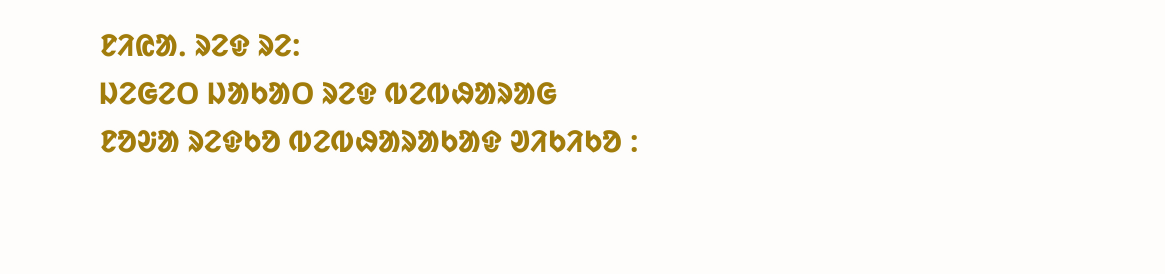ᱱᱤᱭᱟᱹ ᱨᱮᱫ ᱨᱮ:
ᱡᱮᱜᱮᱛ ᱡᱟᱠᱟᱛ ᱨᱮᱫ ᱵᱮᱵᱷᱟᱨᱟᱜ
ᱱᱚᱶᱟ ᱨᱮᱫᱠᱚ ᱵᱮᱵᱷᱟᱨᱟᱠᱟᱫ ᱣᱤᱠᱤᱠᱚ :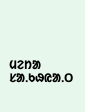ᱢᱮᱴᱟ ᱥᱟᱹᱠᱷᱭᱟᱹᱛ